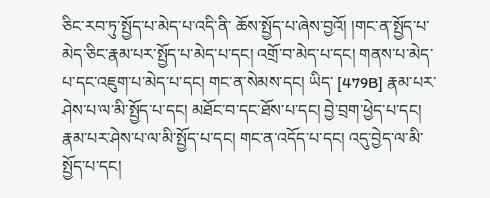ཅིང་རབ་ཏུ་སྤྱོད་པ་མེད་པ་འདི་ནི་ ཆོས་སྤྱོད་པ་ཞེས་བྱའོ། །གང་ན་སྤྱོད་པ་མེད་ཅིང་རྣམ་པར་སྤྱོད་པ་མེད་པ་དང། འགྲོ་བ་མེད་པ་དང། གནས་པ་མེད་པ་དང་འཇུག་པ་མེད་པ་དང། གང་ན་སེམས་དང། ཡིད་ [479B] རྣམ་པར་ཤེས་པ་ལ་མི་སྤྱོད་པ་དང། མཐོང་བ་དང་ཐོས་པ་དང། བྱེ་བྲག་ཕྱེད་པ་དང། རྣམ་པར་ཤེས་པ་ལ་མི་སྤྱོད་པ་དང། གང་ན་འདོད་པ་དང། འདུ་བྱེད་ལ་མི་ སྤྱོད་པ་དང།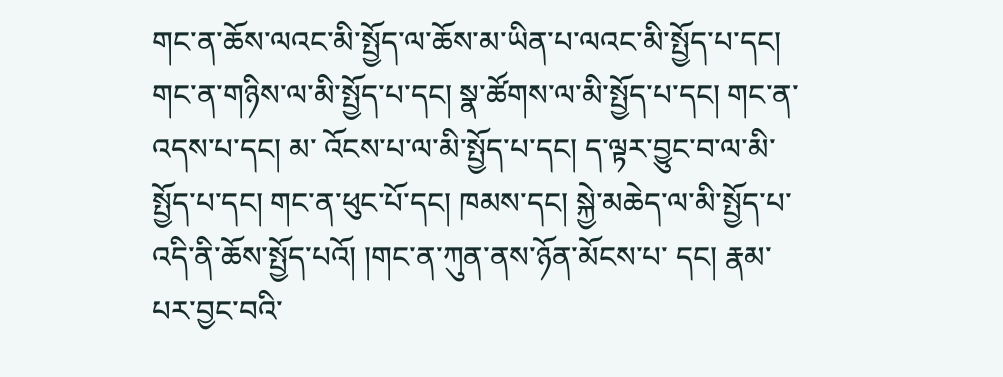གང་ན་ཆོས་ལའང་མི་སྤྱོད་ལ་ཆོས་མ་ཡིན་པ་ལའང་མི་སྤྱོད་པ་དང། གང་ན་གཉིས་ལ་མི་སྤྱོད་པ་དང། སྣ་ཚོགས་ལ་མི་སྤྱོད་པ་དང། གང་ན་འདས་པ་དང། མ་ འོངས་པ་ལ་མི་སྤྱོད་པ་དང། ད་ལྟར་བྱུང་བ་ལ་མི་སྤྱོད་པ་དང། གང་ན་ཕུང་པོ་དང། ཁམས་དང། སྐྱེ་མཆེད་ལ་མི་སྤྱོད་པ་འདི་ནི་ཆོས་སྤྱོད་པའོ། །གང་ན་ཀུན་ནས་ཉོན་མོངས་པ་ དང། རྣམ་པར་བྱང་བའི་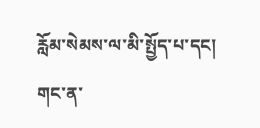རློམ་སེམས་ལ་མི་སྤྱོད་པ་དང། གང་ན་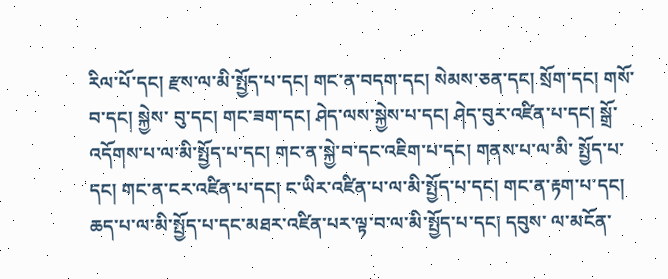རིལ་པོ་དང། རྫས་ལ་མི་སྤྱོད་པ་དང། གང་ན་བདག་དང། སེམས་ཅན་དང། སྲོག་དང། གསོ་བ་དང། སྐྱེས་ བུ་དང། གང་ཟག་དང། ཤེད་ལས་སྐྱེས་པ་དང། ཤེད་བུར་འཛིན་པ་དང། སྒྲོ་འདོགས་པ་ལ་མི་སྤྱོད་པ་དང། གང་ན་སྐྱེ་བ་དང་འཇིག་པ་དང། གནས་པ་ལ་མི་ སྤྱོད་པ་དང། གང་ན་ངར་འཛིན་པ་དང། ང་ཡིར་འཛིན་པ་ལ་མི་སྤྱོད་པ་དང། གང་ན་རྟག་པ་དང། ཆད་པ་ལ་མི་སྤྱོད་པ་དང་མཐར་འཛིན་པར་ལྟ་བ་ལ་མི་སྤྱོད་པ་དང། དབུས་ ལ་མངོན་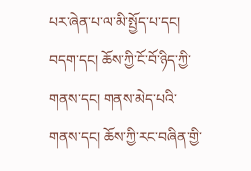པར་ཞེན་པ་ལ་མི་སྤྱོད་པ་དང། བདག་དང། ཆོས་ཀྱི་ངོ་བོ་ཉིད་ཀྱི་གནས་དང། གནས་མེད་པའི་གནས་དང། ཆོས་ཀྱི་རང་བཞིན་གྱི་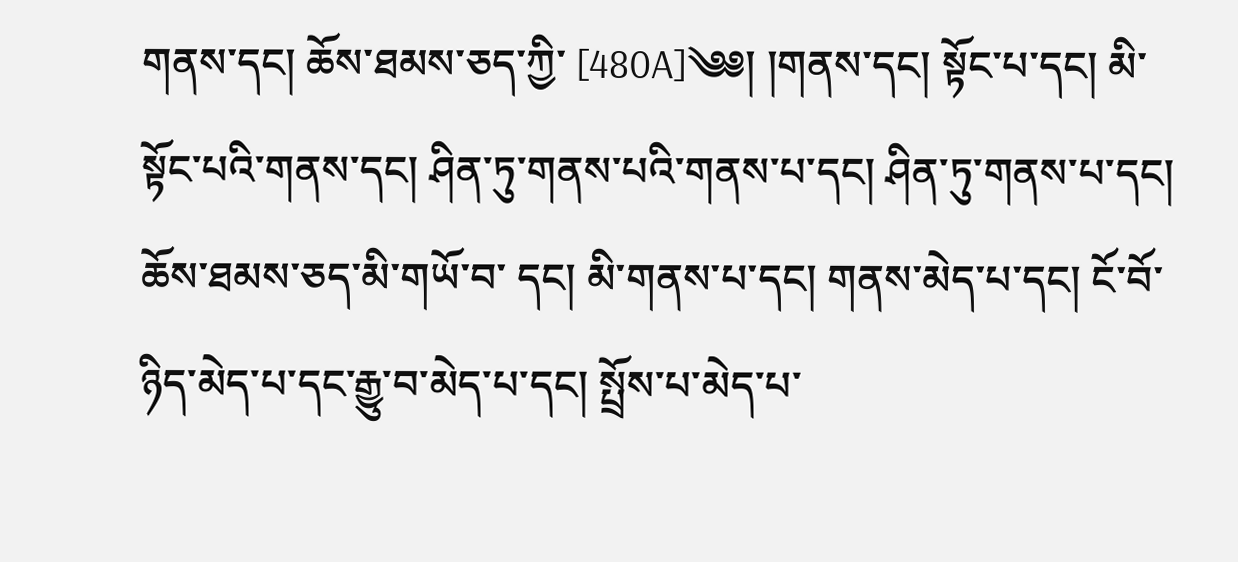གནས་དང། ཆོས་ཐམས་ཅད་ཀྱི་ [480A]༄༅། །གནས་དང། སྟོང་པ་དང། མི་སྟོང་པའི་གནས་དང། ཤིན་ཏུ་གནས་པའི་གནས་པ་དང། ཤིན་ཏུ་གནས་པ་དང། ཆོས་ཐམས་ཅད་མི་གཡོ་བ་ དང། མི་གནས་པ་དང། གནས་མེད་པ་དང། ངོ་བོ་ཉིད་མེད་པ་དང་རྒྱུ་བ་མེད་པ་དང། སྤྲོས་པ་མེད་པ་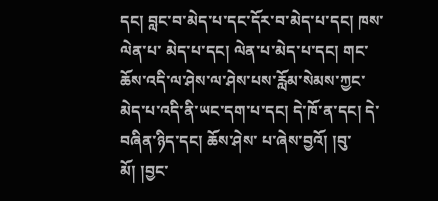དང། བླང་བ་མེད་པ་དང་དོར་བ་མེད་པ་དང། ཁས་ལེན་པ་ མེད་པ་དང། ལེན་པ་མེད་པ་དང། གང་ཆོས་འདི་ལ་ཤེས་ལ་ཤེས་པས་རློམ་སེམས་ཀྱང་མེད་པ་འདི་ནི་ཡང་དག་པ་དང། དེ་ཁོ་ན་དང། དེ་བཞིན་ཉིད་དང། ཆོས་ཤེས་ པ་ཞེས་བྱའོ། །བུ་མོ། །བྱང་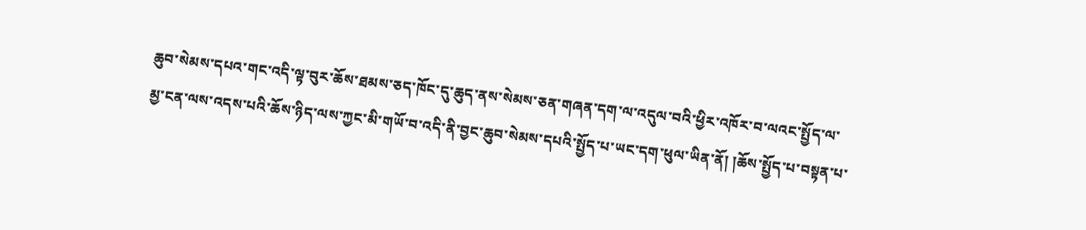ཆུབ་སེམས་དཔའ་གང་འདི་ལྟ་བུར་ཆོས་ཐམས་ཅད་ཁོང་དུ་ཆུད་ནས་སེམས་ཅན་གཞན་དག་ལ་འདུལ་བའི་ཕྱིར་འཁོར་བ་ལའང་སྤྱོད་ལ་ མྱ་ངན་ལས་འདས་པའི་ཆོས་ཉིད་ལས་ཀྱང་མི་གཡོ་བ་འདི་ནི་བྱང་ཆུབ་སེམས་དཔའི་སྤྱོད་པ་ཡང་དག་ཕུལ་ཡིན་ནོ། །ཆོས་སྤྱོད་པ་བསྟན་པ་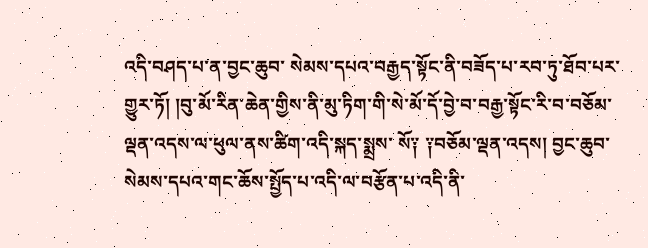འདི་བཤད་པ་ན་བྱང་ཆུབ་ སེམས་དཔའ་བརྒྱད་སྟོང་ནི་བཟོད་པ་རབ་ཏུ་ཐོབ་པར་གྱུར་ཏོ། །བུ་མོ་རིན་ཆེན་གྱིས་ནི་མུ་ཏིག་གི་སེ་མོ་དོ་བྱེ་བ་བརྒྱ་སྟོང་རི་བ་བཅོམ་ལྡན་འདས་ལ་ཕུལ་ནས་ཚིག་འདི་སྐད་སྨྲས་ སོ༑ ༑བཅོམ་ལྡན་འདས། བྱང་ཆུབ་སེམས་དཔའ་གང་ཆོས་སྤྱོད་པ་འདི་ལ་བརྩོན་པ་འདི་ནི་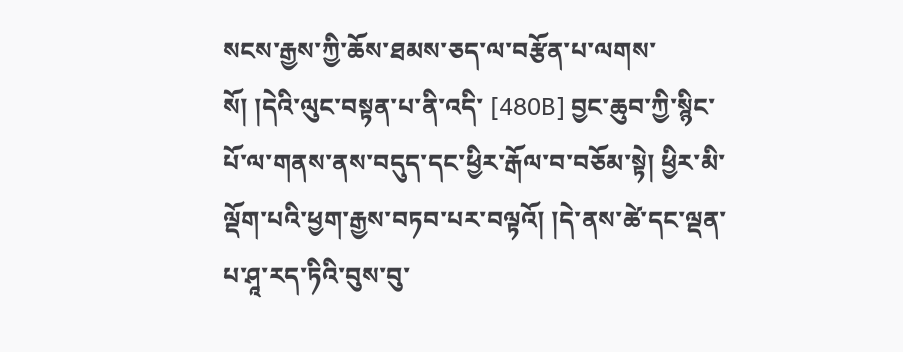སངས་རྒྱས་ཀྱི་ཆོས་ཐམས་ཅད་ལ་བརྩོན་པ་ལགས་སོ། །དེའི་ལུང་བསྟན་པ་ནི་འདི་ [480B] བྱང་ཆུབ་ཀྱི་སྙིང་པོ་ལ་གནས་ནས་བདུད་དང་ཕྱིར་རྒོལ་བ་བཅོམ་སྟེ། ཕྱིར་མི་ལྡོག་པའི་ཕྱག་རྒྱས་བཏབ་པར་བལྟའོ། །དེ་ནས་ཚེ་དང་ལྡན་པ་ཤཱ་རད་ཏིའི་བུས་བུ་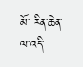མོ་ རིན་ཆེན་ལ་འདི་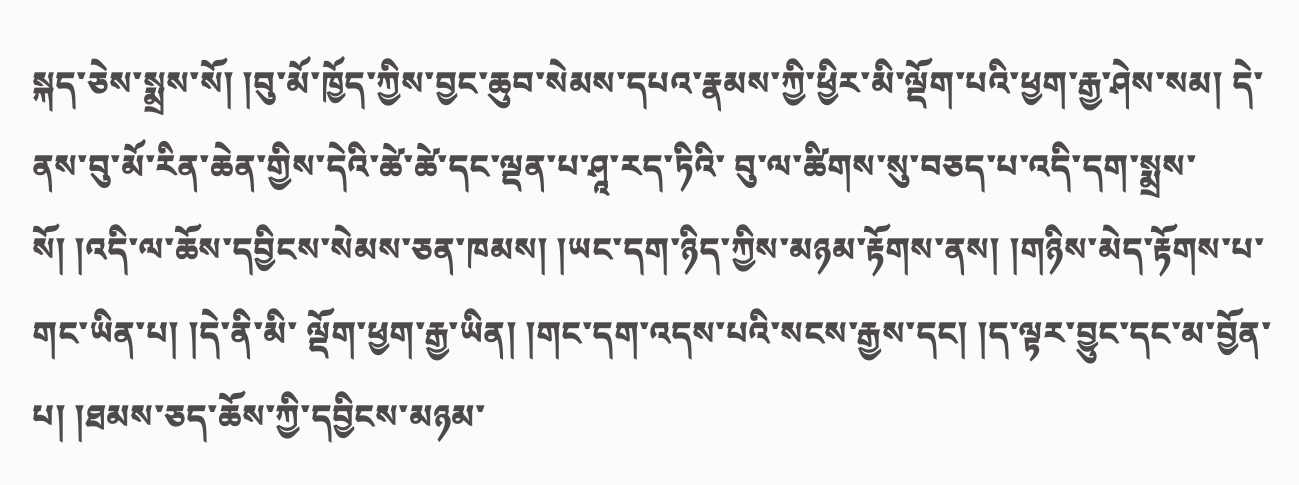སྐད་ཅེས་སྨྲས་སོ། །བུ་མོ་ཁྱོད་ཀྱིས་བྱང་ཆུབ་སེམས་དཔའ་རྣམས་ཀྱི་ཕྱིར་མི་ལྡོག་པའི་ཕྱག་རྒྱ་ཤེས་སམ། དེ་ནས་བུ་མོ་རིན་ཆེན་གྱིས་དེའི་ཚེ་ཚེ་དང་ལྡན་པ་ཤཱ་རད་ཏིའི་ བུ་ལ་ཚིགས་སུ་བཅད་པ་འདི་དག་སྨྲས་སོ། །འདི་ལ་ཆོས་དབྱིངས་སེམས་ཅན་ཁམས། །ཡང་དག་ཉིད་ཀྱིས་མཉམ་རྟོགས་ནས། །གཉིས་མེད་རྟོགས་པ་གང་ཡིན་པ། །དེ་ནི་མི་ ལྡོག་ཕྱག་རྒྱ་ཡིན། །གང་དག་འདས་པའི་སངས་རྒྱས་དང། །ད་ལྟར་བྱུང་དང་མ་བྱོན་པ། །ཐམས་ཅད་ཆོས་ཀྱི་དབྱིངས་མཉམ་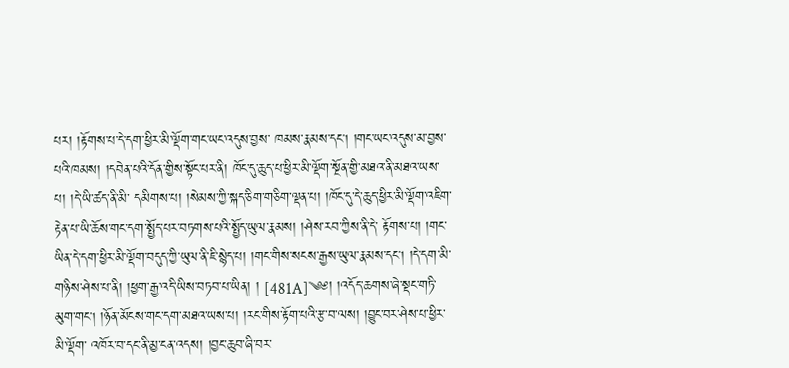པར། །རྟོགས་པ་དེ་དག་ཕྱིར་མི་ལྡོག་གང་ཡང་འདུས་བྱས་ ཁམས་རྣམས་དང། །གང་ཡང་འདུས་མ་བྱས་པའི་ཁམས། །དབེན་པའི་དོན་གྱིས་སྟོང་པར་ནི། ཁོང་དུ་ཆུད་པ་ཕྱིར་མི་ལྡོག་སྔོན་གྱི་མཐའ་ནི་མཐའ་ཡས་པ། །དེ་ཡི་ཚད་ནི་མི་ དམིགས་པ། །སེམས་ཀྱི་སྐད་ཅིག་གཅིག་ལྡན་པ། །ཁོང་དུ་དེ་ཆུད་ཕྱིར་མི་ལྡོག་འཇིག་རྟེན་པ་ཡི་ཆོས་གང་དག་སྤྱོད་པར་བཏགས་པའི་སྤྱོད་ཡུལ་རྣམས། །ཤེས་རབ་ཀྱིས་ནི་དེ་ རྟོགས་པ། །གང་ཡིན་དེ་དག་ཕྱིར་མི་ལྡོག་བདུད་ཀྱི་ཡུལ་ནི་ཇི་སྙེད་པ། །གང་གིས་སངས་རྒྱས་ཡུལ་རྣམས་དང། །དེ་དག་མི་གཉིས་ཤེས་པ་ནི། །ཕྱག་རྒྱ་འདི་ཡིས་བཏབ་པ་ཡིན། ། [481A]༄༅། །འདོད་ཆགས་ཞེ་སྡང་གཏི་མུག་གང། །ཉོན་མོངས་གང་དག་མཐའ་ཡས་པ། །རང་གིས་རྟོག་པའི་རྩ་བ་ལས། །བྱུང་བར་ཤེས་པ་ཕྱིར་མི་ལྡོག་ འཁོར་བ་དང་ནི་མྱ་ངན་འདས། །བྱང་ཆུབ་ཞི་བར་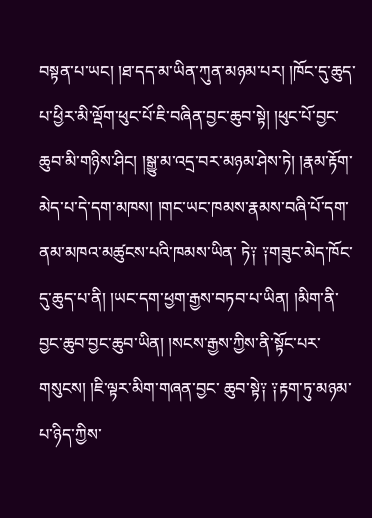བསྟན་པ་ཡང། །ཐ་དད་མ་ཡིན་ཀུན་མཉམ་པར། །ཁོང་དུ་ཆུད་པ་ཕྱིར་མི་ལྡོག་ཕུང་པོ་ཇི་བཞིན་བྱང་ཆུབ་སྟེ། །ཕུང་པོ་བྱང་ ཆུབ་མི་གཉིས་ཤིང། །སྒྱུ་མ་འདྲ་བར་མཉམ་ཤེས་ཏེ། །རྣམ་རྟོག་མེད་པ་དེ་དག་མཁས། །གང་ཡང་ཁམས་རྣམས་བཞི་པོ་དག་ནམ་མཁའ་མཚུངས་པའི་ཁམས་ཡིན་ ཏེ༑ ༑གཟུང་མེད་ཁོང་དུ་ཆུད་པ་ནི། །ཡང་དག་ཕྱག་རྒྱས་བཏབ་པ་ཡིན། །མིག་ནི་བྱང་ཆུབ་བྱང་ཆུབ་ཡིན། །སངས་རྒྱས་ཀྱིས་ནི་སྟོང་པར་གསུངས། །ཇི་ལྟར་མིག་གཞན་བྱང་ ཆུབ་སྟེ༑ ༑རྟག་ཏུ་མཉམ་པ་ཉིད་ཀྱིས་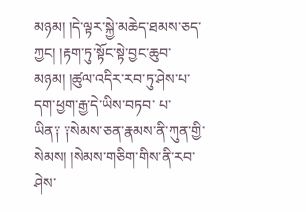མཉམ། །དེ་ལྟར་སྐྱེ་མཆེད་ཐམས་ཅད་ཀྱང། །རྟག་ཏུ་སྟོང་སྟེ་བྱང་ཆུབ་མཉམ། །ཚུལ་འདིར་རབ་ཏུ་ཤེས་པ་དག་ཕྱག་རྒྱ་དེ་ཡིས་བཏབ་ པ་ཡིན༑ ༑སེམས་ཅན་རྣམས་ནི་ཀུན་གྱི་སེམས། །སེམས་གཅིག་གིས་ནི་རབ་ཤེས་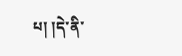པ། །དེ་ནི་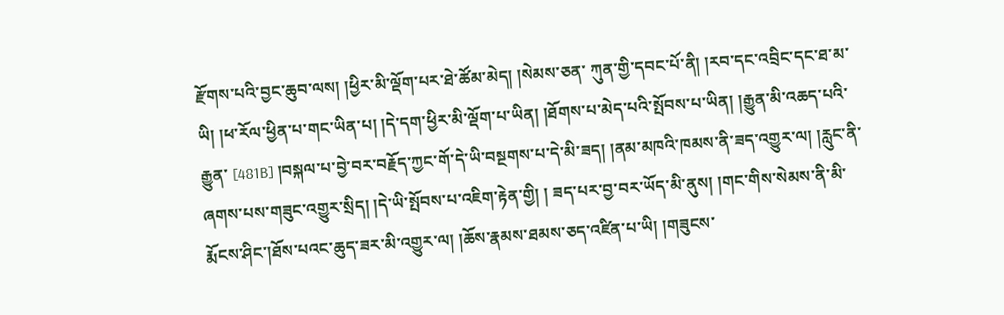རྫོགས་པའི་བྱང་ཆུབ་ལས། །ཕྱིར་མི་ལྡོག་པར་ཐེ་ཚོམ་མེད། །སེམས་ཅན་ ཀུན་གྱི་དབང་པོ་ནི། །རབ་དང་འབྲིང་དང་ཐ་མ་ཡི། །ཕ་རོལ་ཕྱིན་པ་གང་ཡིན་པ། །དེ་དག་ཕྱིར་མི་ལྡོག་པ་ཡིན། །ཐོགས་པ་མེད་པའི་སྤོབས་པ་ཡིན། །རྒྱུན་མི་འཆད་པའི་རྒྱུན་ [481B] །བསྐལ་པ་བྱེ་བར་བརྗོད་ཀྱང་གོ་དེ་ཡི་བསྔགས་པ་དེ་མི་ཟད། །ནམ་མཁའི་ཁམས་ནི་ཟད་འགྱུར་ལ། །རླུང་ནི་ཞགས་པས་གཟུང་འགྱུར་སྲིད། །དེ་ཡི་སྤོབས་པ་འཇིག་རྟེན་གྱི། ། ཟད་པར་བྱ་བར་ཡོད་མི་ནུས། །གང་གིས་སེམས་ནི་མི་རྨོངས་ཤིང་།ཐོས་པའང་ཆུད་ཟར་མི་འགྱུར་ལ། །ཆོས་རྣམས་ཐམས་ཅད་འཛིན་པ་ཡི། །གཟུངས་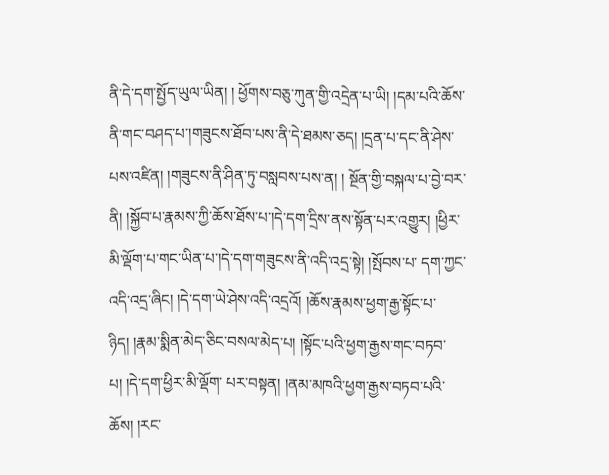ནི་དེ་དག་སྤྱོད་ཡུལ་ཡིན། ། ཕྱོགས་བཅུ་ཀུན་གྱི་འདྲེན་པ་ཡི། །དམ་པའི་ཆོས་ནི་གང་བཤད་པ་།གཟུངས་ཐོབ་པས་ནི་དེ་ཐམས་ཅད། །དྲན་པ་དང་ནི་ཤེས་པས་འཛིན། །གཟུངས་ནི་ཤིན་ཏུ་བསླབས་པས་ན། ། སྔོན་གྱི་བསྐལ་པ་བྱེ་བར་ནི། །སྐྱོབ་པ་རྣམས་ཀྱི་ཆོས་ཐོས་པ་།དེ་དག་དྲིས་ནས་སྟོན་པར་འགྱུར། །ཕྱིར་མི་ལྡོག་པ་གང་ཡིན་པ་།དེ་དག་གཟུངས་ནི་འདི་འདྲ་སྟེ། །སྤོབས་པ་ དག་ཀྱང་འདི་འདྲ་ཞིང། །དེ་དག་ཡེ་ཤེས་འདི་འདྲའོ། །ཆོས་རྣམས་ཕྱག་རྒྱ་སྟོང་པ་ཉིད། །རྣམ་སྨིན་མེད་ཅིང་བསལ་མེད་པ། །སྟོང་པའི་ཕྱག་རྒྱས་གང་བཏབ་པ། །དེ་དག་ཕྱིར་མི་ལྡོག་ པར་བསྟན། །ནམ་མཁའི་ཕྱག་རྒྱས་བཏབ་པའི་ཆོས། །རང་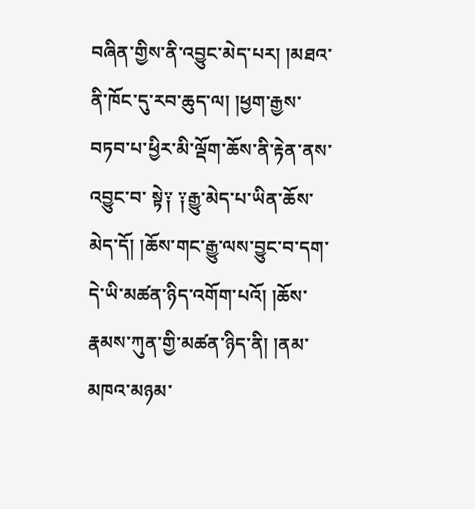བཞིན་གྱིས་ནི་འབྱུང་མེད་པར། །མཐའ་ནི་ཁོང་དུ་རབ་ཆུད་ལ། །ཕྱག་རྒྱས་བཏབ་པ་ཕྱིར་མི་ལྡོག་ཆོས་ནི་རྟེན་ནས་འབྱུང་བ་ སྟེ༑ ༑རྒྱུ་མེད་པ་ཡིན་ཆོས་མེད་དོ། །ཆོས་གང་རྒྱུ་ལས་བྱུང་བ་དག་དེ་ཡི་མཚན་ཉིད་འགོག་པའོ། །ཆོས་རྣམས་ཀུན་གྱི་མཚན་ཉིད་ནི། །ནམ་མཁའ་མཉམ་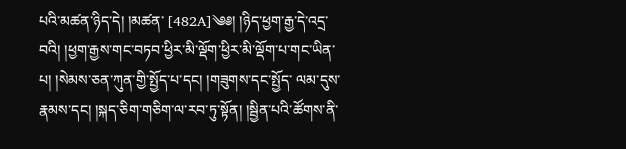པའི་མཚན་ཉིད་དེ། །མཚན་ [482A]༄༅། །ཉིད་ཕྱག་རྒྱ་དེ་འདྲ་བའི། །ཕྱག་རྒྱས་གང་བཏབ་ཕྱིར་མི་ལྡོག་ཕྱིར་མི་ལྡོག་པ་གང་ཡིན་པ། །སེམས་ཅན་ཀུན་གྱི་སྤྱོད་པ་དང། །གཟུགས་དང་སྤྱོད་ ལམ་དུས་རྣམས་དང། །སྐད་ཅིག་གཅིག་ལ་རབ་ཏུ་སྟོན། །སྦྱིན་པའི་ཚོགས་ནི་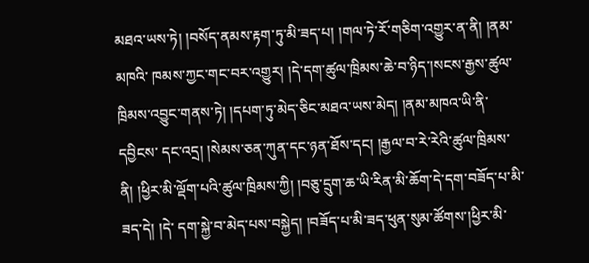མཐའ་ཡས་ཏེ། །བསོད་ནམས་རྟག་ཏུ་མི་ཟད་པ། །གལ་ཏེ་རོ་གཅིག་འགྱུར་ན་ནི། །ནམ་མཁའི་ ཁམས་ཀྱང་གང་བར་འགྱུར། །དེ་དག་ཚུལ་ཁྲིམས་ཆེ་བ་ཉིད་།སངས་རྒྱས་ཚུལ་ཁྲིམས་འབྱུང་གནས་ཏེ། །དཔག་ཏུ་མེད་ཅིང་མཐའ་ཡས་མེད། །ནམ་མཁའ་ཡི་ནི་དབྱིངས་ དང་འདྲ། །སེམས་ཅན་ཀུན་དང་ཉན་ཐོས་དང། །རྒྱལ་བ་རེ་རེའི་ཚུལ་ཁྲིམས་ནི། །ཕྱིར་མི་ལྡོག་པའི་ཚུལ་ཁྲིམས་ཀྱི། །བཅུ་དྲུག་ཆ་ཡི་རིན་མི་ཆོག་དེ་དག་བཟོད་པ་མི་ཟད་དེ། །དེ་ དག་སྐྱེ་བ་མེད་པས་བསྐྱེད། །བཟོད་པ་མི་ཟད་ཕུན་སུམ་ཚོགས་།ཕྱིར་མི་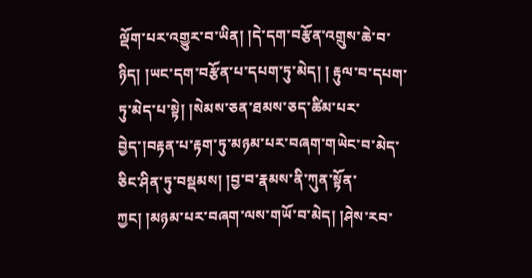ལྡོག་པར་འགྱུར་བ་ཡིན། །དེ་དག་བརྩོན་འགྲུས་ཆེ་བ་ཉིད། །ཡང་དག་བརྩོན་པ་དཔག་ཏུ་མེད། ། རྟུལ་བ་དཔག་ཏུ་མེད་པ་སྟེ། །སེམས་ཅན་ཐམས་ཅད་ཚིམ་པར་བྱེད་།བརྟན་པ་རྟག་ཏུ་མཉམ་པར་བཞག་གཡེང་བ་མེད་ཅིང་ཤིན་ཏུ་བསྡམས། །བྱ་བ་རྣམས་ནི་ཀུན་སྟོན་ ཀྱང། །མཉམ་པར་བཞག་ལས་གཡོ་བ་མེད། །ཤེས་རབ་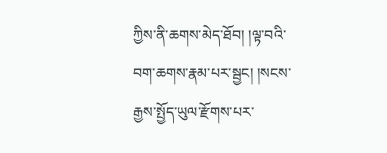ཀྱིས་ནི་ཆགས་མེད་ཐོབ། །ལྟ་བའི་བག་ཆགས་རྣམ་པར་སྦྱང། །སངས་རྒྱས་སྤྱོད་ཡུལ་རྫོགས་པར་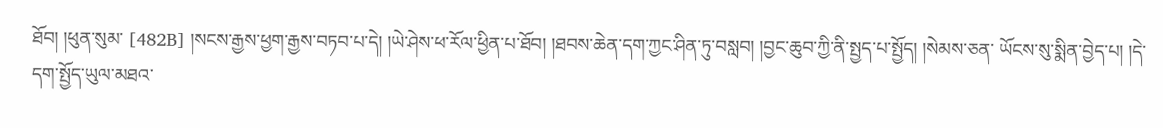ཐོབ། །ཕུན་སུམ་ [482B] །སངས་རྒྱས་ཕྱག་རྒྱས་བཏབ་པ་དེ། །ཡེ་ཤེས་ཕ་རོལ་ཕྱིན་པ་ཐོབ། །ཐབས་ཆེན་དག་ཀྱང་ཤིན་ཏུ་བསླབ། །བྱང་ཆུབ་ཀྱི་ནི་སྤྱད་པ་སྤྱོད། །སེམས་ཅན་ ཡོངས་སུ་སྨིན་བྱེད་པ། །དེ་དག་སྤྱོད་ཡུལ་མཐའ་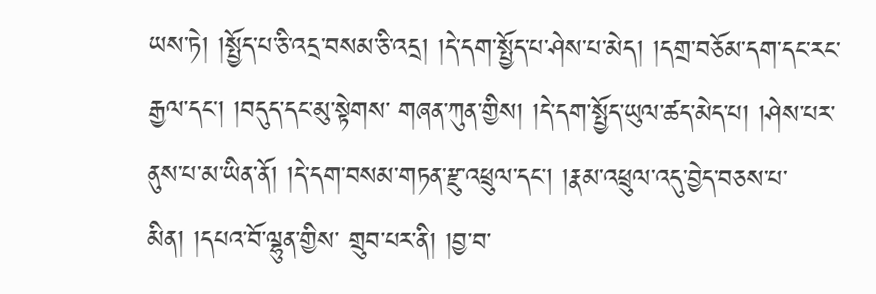ཡས་ཏེ། །སྤྱོད་པ་ཅི་འདྲ་བསམ་ཅི་འདྲ། །དེ་དག་སྤྱོད་པ་ཤེས་པ་མེད། །དགྲ་བཅོམ་དག་དང་རང་རྒྱལ་དང། །བདུད་དང་མུ་སྟེགས་ གཞན་ཀུན་གྱིས། །དེ་དག་སྤྱོད་ཡུལ་ཚད་མེད་པ། །ཤེས་པར་ནུས་པ་མ་ཡིན་ནོ། །དེ་དག་བསམ་གཏན་རྫུ་འཕྲུལ་དང། །རྣམ་འཕྲུལ་འདུ་བྱེད་བཅས་པ་མིན། །དཔའ་བོ་ལྷུན་གྱིས་ གྲུབ་པར་ནི། །བྱ་བ་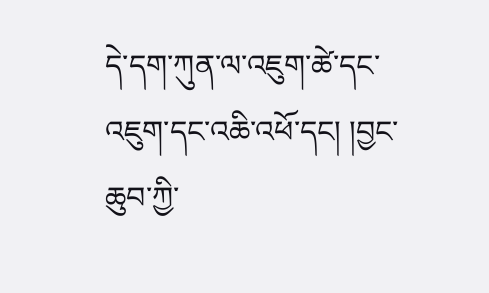དེ་དག་ཀུན་ལ་འཇུག་ཚེ་དང་འཇུག་དང་འཆི་འཕོ་དང། །བྱང་ཆུབ་ཀྱི་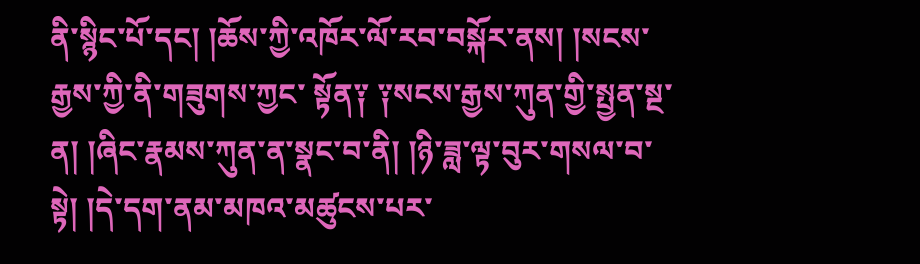ནི་སྙིང་པོ་དང། །ཆོས་ཀྱི་འཁོར་ལོ་རབ་བསྐོར་ནས། །སངས་རྒྱས་ཀྱི་ནི་གཟུགས་ཀྱང་ སྟོན༑ ༑སངས་རྒྱས་ཀུན་གྱི་སྤྱན་སྔ་ན། །ཞིང་རྣམས་ཀུན་ན་སྣང་བ་ནི། །ཉི་ཟླ་ལྟ་བུར་གསལ་བ་སྟེ། །དེ་དག་ནམ་མཁའ་མཚུངས་པར་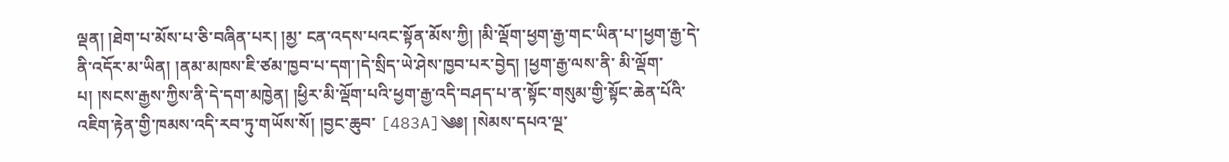ལྡན། །ཐེག་པ་མོས་པ་ཅི་བཞིན་པར། །མྱ་ ངན་འདས་པའང་སྟོན་མོས་ཀྱི། །མི་ལྡོག་ཕྱག་རྒྱ་གང་ཡིན་པ་།ཕྱག་རྒྱ་དེ་ནི་འདོར་མ་ཡིན། །ནམ་མཁས་ཇི་ཙམ་ཁྱབ་པ་དག་།དེ་སྲིད་ཡེ་ཤེས་ཁྱབ་པར་བྱེད། །ཕྱག་རྒྱ་ལས་ནི་ མི་ལྡོག་པ། །སངས་རྒྱས་ཀྱིས་ནི་དེ་དག་མཁྱེན། །ཕྱིར་མི་ལྡོག་པའི་ཕྱག་རྒྱ་འདི་བཤད་པ་ན་སྟོང་གསུམ་གྱི་སྟོང་ཆེན་པོའི་འཇིག་རྟེན་གྱི་ཁམས་འདི་རབ་ཏུ་གཡོས་སོ། །བྱང་ཆུབ་ [483A]༄༅། །སེམས་དཔའ་ལྔ་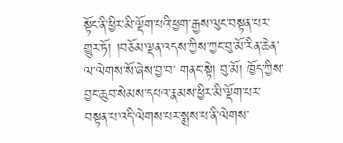སྟོང་ནི་ཕྱིར་མི་ལྡོག་པའི་ཕྱག་རྒྱས་ལུང་བསྟན་པར་གྱུར་ཏོ། །བཅོམ་ལྡན་འདས་ཀྱིས་ཀྱང་བུ་མོ་རིན་ཆེན་ལ་ལེགས་སོ་ཞེས་བྱ་བ་ གནང་སྟེ། བུ་མོ། ཁྱོད་ཀྱིས་བྱང་ཆུབ་སེམས་དཔའ་རྣམས་ཕྱིར་མི་ལྡོག་པར་བསྟན་པ་འདི་ལེགས་པར་སྨྲས་པ་ནི་ལེགས་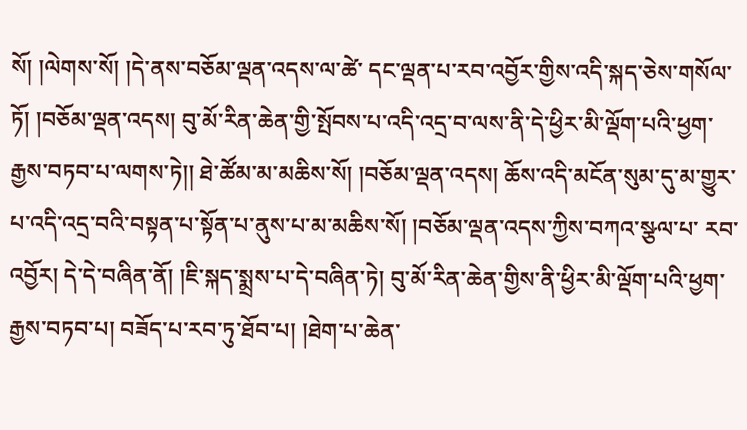སོ། །ལེགས་སོ། །དེ་ནས་བཅོམ་ལྡན་འདས་ལ་ཚེ་ དང་ལྡན་པ་རབ་འབྱོར་གྱིས་འདི་སྐད་ཅེས་གསོལ་ཏོ། །བཅོམ་ལྡན་འདས། བུ་མོ་རིན་ཆེན་གྱི་སྤོབས་པ་འདི་འདྲ་བ་ལས་ནི་དེ་ཕྱིར་མི་ལྡོག་པའི་ཕྱག་རྒྱས་བཏབ་པ་ལགས་ཏེ།། ཐེ་ཚོམ་མ་མཆིས་སོ། །བཅོམ་ལྡན་འདས། ཆོས་འདི་མངོན་སུམ་དུ་མ་གྱུར་པ་འདི་འདྲ་བའི་བསྟན་པ་སྟོན་པ་ནུས་པ་མ་མཆིས་སོ། །བཅོམ་ལྡན་འདས་ཀྱིས་བཀའ་སྩལ་པ་ རབ་འབྱོར། དེ་དེ་བཞིན་ནོ། །ཇི་སྐད་སྨྲས་པ་དེ་བཞིན་ཏེ། བུ་མོ་རིན་ཆེན་གྱིས་ནི་ཕྱིར་མི་ལྡོག་པའི་ཕྱག་རྒྱས་བཏབ་པ། བཟོད་པ་རབ་ཏུ་ཐོབ་པ། །ཐེག་པ་ཆེན་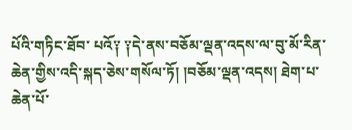པོའི་གཏིང་ཐོབ་ པའོ༑ ༑དེ་ནས་བཅོམ་ལྡན་འདས་ལ་བུ་མོ་རིན་ཆེན་གྱིས་འདི་སྐད་ཅེས་གསོལ་ཏོ། །བཅོམ་ལྡན་འདས། ཐེག་པ་ཆེན་པོ་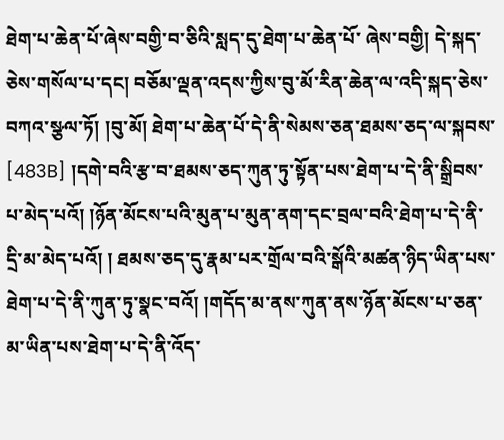ཐེག་པ་ཆེན་པོ་ཞེས་བགྱི་བ་ཅིའི་སླད་དུ་ཐེག་པ་ཆེན་པོ་ ཞེས་བགྱི། དེ་སྐད་ཅེས་གསོལ་པ་དང། བཅོམ་ལྡན་འདས་ཀྱིས་བུ་མོ་རིན་ཆེན་ལ་འདི་སྐད་ཅེས་བཀའ་སྩལ་ཏོ། །བུ་མོ། ཐེག་པ་ཆེན་པོ་དེ་ནི་སེམས་ཅན་ཐམས་ཅད་ལ་སྐབས་ [483B] །དགེ་བའི་རྩ་བ་ཐམས་ཅད་ཀུན་ཏུ་སྟོན་པས་ཐེག་པ་དེ་ནི་སྒྲིབས་པ་མེད་པའོ། །ཉོན་མོངས་པའི་མུན་པ་མུན་ནག་དང་བྲལ་བའི་ཐེག་པ་དེ་ནི་དྲི་མ་མེད་པའོ། ། ཐམས་ཅད་དུ་རྣམ་པར་གྲོལ་བའི་སྒོའི་མཚན་ཉིད་ཡིན་པས་ཐེག་པ་དེ་ནི་ཀུན་ཏུ་སྣང་བའོ། །གདོད་མ་ནས་ཀུན་ནས་ཉོན་མོངས་པ་ཅན་མ་ཡིན་པས་ཐེག་པ་དེ་ནི་འོད་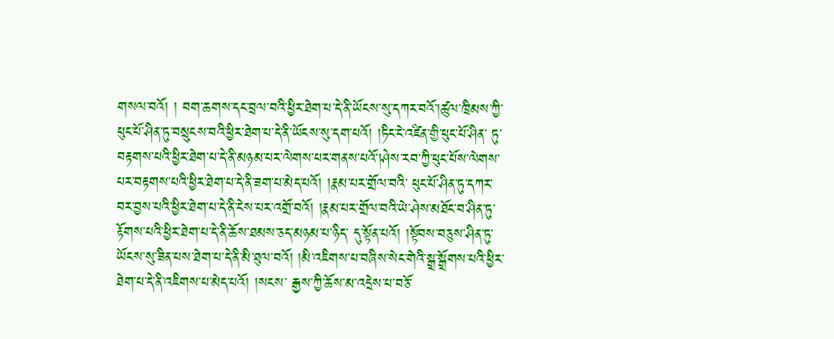གསལ་བའོ། ། བག་ཆགས་དང་བྲལ་བའི་ཕྱིར་ཐེག་པ་དེ་ནི་ཡོངས་སུ་དཀར་བའོ་།ཚུལ་ཁྲིམས་ཀྱི་ཕུང་པོ་ཤིན་ཏུ་བསྲུངས་བའི་ཕྱིར་ཐེག་པ་དེ་ནི་ཡོངས་སུ་དག་པའོ། །ཏིང་ངེ་འཛིན་གྱི་ཕུང་པོ་ཤིན་ ཏུ་བརྟགས་པའི་ཕྱིར་ཐེག་པ་དེ་ནི་མཉམ་པར་ལེགས་པར་གནས་པའོ་།ཤེས་རབ་ཀྱི་ཕུང་པོས་ལེགས་པར་བརྟགས་པའི་ཕྱིར་ཐེག་པ་དེ་ནི་ཟག་པ་མེད་པའོ། །རྣམ་པར་གྲོལ་བའི་ ཕུང་པོ་ཤིན་ཏུ་དཀར་བར་བྱས་པའི་ཕྱིར་ཐེག་པ་དེ་ནི་ངེས་པར་འགྲོ་བའོ། །རྣམ་པར་གྲོལ་བའི་ཡེ་ཤེས་མཐོང་བ་ཤིན་ཏུ་རྟོགས་པའི་ཕྱིར་ཐེག་པ་དེ་ནི་ཆོས་ཐམས་ཅད་མཉམ་པ་ཉིད་ དུ་སྟོན་པའོ། །སྟོབས་བཅུས་ཤིན་ཏུ་ཡོངས་སུ་ཟིན་པས་ཐེག་པ་དེ་ནི་མི་ཐུལ་བའོ། །མི་འཇིགས་པ་བཞིས་སེང་གེའི་སྒྲ་སྒྲོགས་པའི་ཕྱིར་ཐེག་པ་དེ་ནི་འཇིགས་པ་མེད་པའོ། །སངས་ རྒྱས་ཀྱི་ཆོས་མ་འདྲེས་པ་བཅོ་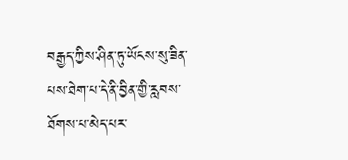བརྒྱད་ཀྱིས་ཤིན་ཏུ་ཡོངས་སུ་ཟིན་པས་ཐེག་པ་དེ་ནི་བྱིན་གྱི་རླབས་ཐོགས་པ་མེད་པར་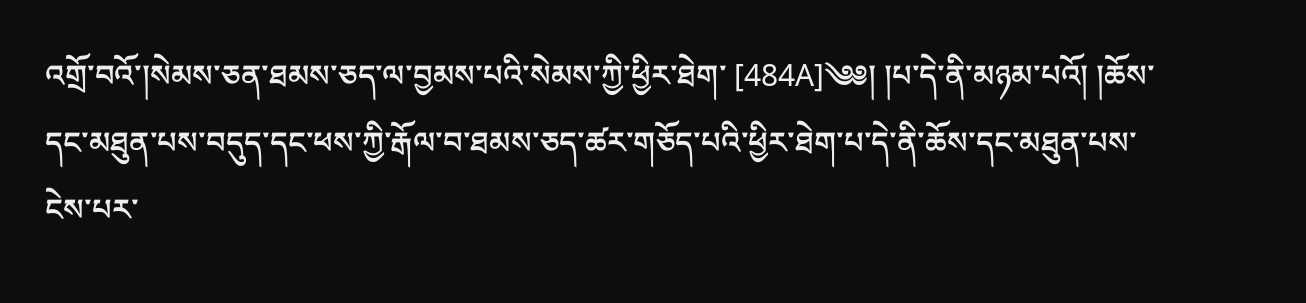འགྲོ་བའོ་།སེམས་ཅན་ཐམས་ཅད་ལ་བྱམས་པའི་སེམས་ཀྱི་ཕྱིར་ཐེག་ [484A]༄༅། །པ་དེ་ནི་མཉམ་པའོ། །ཆོས་དང་མཐུན་པས་བདུད་དང་ཕས་ཀྱི་རྒོལ་བ་ཐམས་ཅད་ཚར་གཅོད་པའི་ཕྱིར་ཐེག་པ་དེ་ནི་ཆོས་དང་མཐུན་པས་ངེས་པར་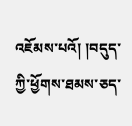འཇོམས་པའོ། །བདུད་ཀྱི་ཕྱོགས་ཐམས་ཅད་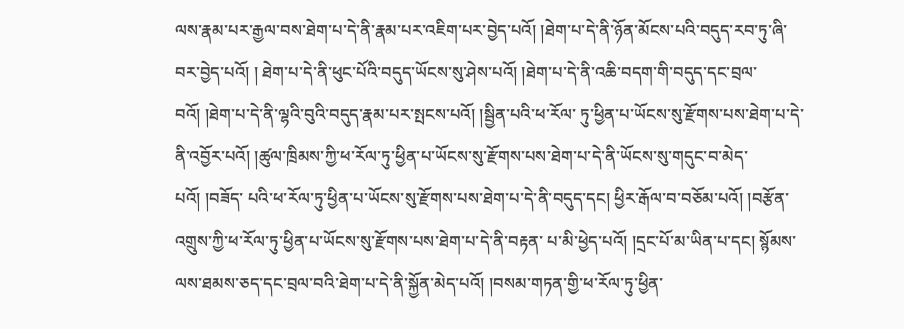ལས་རྣམ་པར་རྒྱལ་བས་ཐེག་པ་དེ་ནི་རྣམ་པར་འཇིག་པར་བྱེད་པའོ། །ཐེག་པ་དེ་ནི་ཉོན་མོངས་པའི་བདུད་རབ་ཏུ་ཞི་བར་བྱེད་པའོ། ། ཐེག་པ་དེ་ནི་ཕུང་པོའི་བདུད་ཡོངས་སུ་ཤེས་པའོ། །ཐེག་པ་དེ་ནི་འཆི་བདག་གི་བདུད་དང་བྲལ་བའོ། །ཐེག་པ་དེ་ནི་ལྷའི་བུའི་བདུད་རྣམ་པར་སྤངས་པའོ། །སྦྱིན་པའི་ཕ་རོལ་ ཏུ་ཕྱིན་པ་ཡོངས་སུ་རྫོགས་པས་ཐེག་པ་དེ་ནི་འབྱོར་པའོ། །ཚུལ་ཁྲིམས་ཀྱི་ཕ་རོལ་ཏུ་ཕྱིན་པ་ཡོངས་སུ་རྫོགས་པས་ཐེག་པ་དེ་ནི་ཡོངས་སུ་གདུང་བ་མེད་པའོ། །བཟོད་ པའི་ཕ་རོལ་ཏུ་ཕྱིན་པ་ཡོངས་སུ་རྫོགས་པས་ཐེག་པ་དེ་ནི་བདུད་དང། ཕྱིར་རྒོལ་བ་བཅོམ་པའོ། །བརྩོན་འགྲུས་ཀྱི་ཕ་རོལ་ཏུ་ཕྱིན་པ་ཡོངས་སུ་རྫོགས་པས་ཐེག་པ་དེ་ནི་བརྟན་ པ་མི་ཕྱེད་པའོ། །དྲང་པོ་མ་ཡིན་པ་དང། སྙོམས་ལས་ཐམས་ཅད་དང་བྲལ་བའི་ཐེག་པ་དེ་ནི་སྐྱོན་མེད་པའོ། །བསམ་གཏན་གྱི་ཕ་རོལ་ཏུ་ཕྱིན་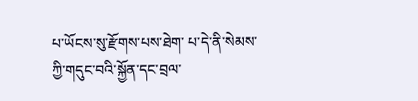པ་ཡོངས་སུ་རྫོགས་པས་ཐེག་ པ་དེ་ནི་སེམས་ཀྱི་གདུང་བའི་སྐྱོན་དང་བྲལ་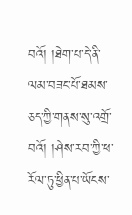བའོ། །ཐེག་པ་དེ་ནི་ལམ་བཟང་པོ་ཐམས་ཅད་ཀྱི་གནས་སུ་འགྲོ་བའོ། །ཤེས་རབ་ཀྱི་ཕ་རོལ་ཏུ་ཕྱིན་པ་ཡོངས་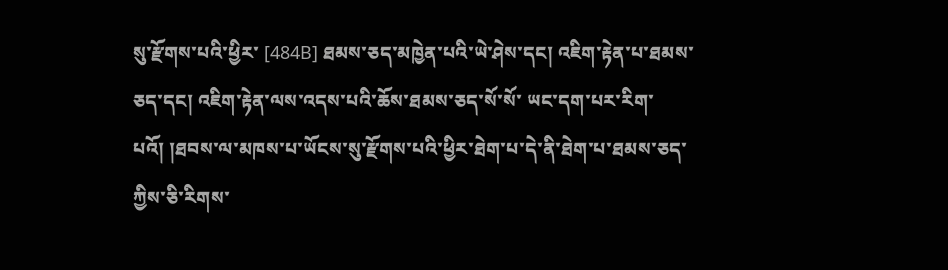སུ་རྫོགས་པའི་ཕྱིར་ [484B] ཐམས་ཅད་མཁྱེན་པའི་ཡེ་ཤེས་དང། འཇིག་རྟེན་པ་ཐམས་ཅད་དང། འཇིག་རྟེན་ལས་འདས་པའི་ཆོས་ཐམས་ཅད་སོ་སོ་ ཡང་དག་པར་རིག་པའོ། །ཐབས་ལ་མཁས་པ་ཡོངས་སུ་རྫོགས་པའི་ཕྱིར་ཐེག་པ་དེ་ནི་ཐེག་པ་ཐམས་ཅད་ཀྱིས་ཅི་རིགས་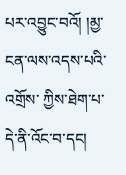པར་འབྱུང་བའོ། །མྱ་ངན་ལས་འདས་པའི་འགྲོས་ ཀྱིས་ཐེག་པ་དེ་ནི་འོང་བ་དང།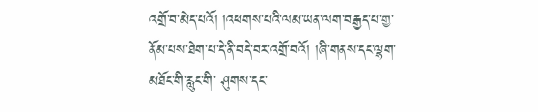འགྲོ་བ་མེད་པའོ། །འཕགས་པའི་ལམ་ཡན་ལག་བརྒྱད་པ་གྱ་ནོམ་པས་ཐེག་པ་དེ་ནི་བདེ་བར་འགྲོ་བའོ། །ཞི་གནས་དང་ལྷག་མཐོང་གི་རླུང་གི་ ཤུགས་དང་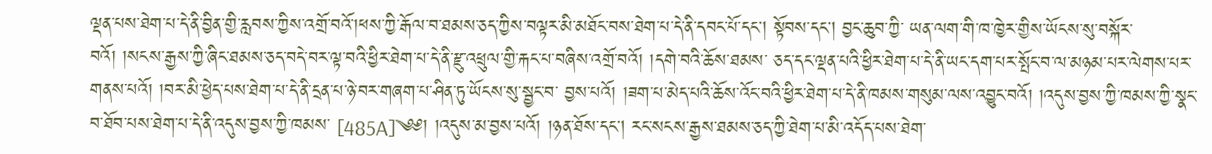ལྡན་པས་ཐེག་པ་དེ་ནི་བྱིན་གྱི་རླབས་ཀྱིས་འགྲོ་བའོ་།ཕས་ཀྱི་རྒོལ་བ་ཐམས་ཅད་ཀྱིས་བལྟར་མི་མཐོང་བས་ཐེག་པ་དེ་ནི་དབང་པོ་དང། སྟོབས་དང། བྱང་ཆུབ་ཀྱི་ ཡན་ལག་གི་ཁ་ཁྱེར་གྱིས་ཡོངས་སུ་བསྐོར་བའོ། །སངས་རྒྱས་ཀྱི་ཞིང་ཐམས་ཅད་བདེ་བར་ལྟ་བའི་ཕྱིར་ཐེག་པ་དེ་ནི་རྫུ་འཕྲུལ་གྱི་རྐང་པ་བཞིས་འགྲོ་བའོ། །དགེ་བའི་ཆོས་ཐམས་ ཅད་དང་ལྡན་པའི་ཕྱིར་ཐེག་པ་དེ་ནི་ཡང་དག་པར་སྤོང་བ་ལ་མཉམ་པར་ལེགས་པར་གནས་པའོ། །བར་མི་ཕྱེད་པས་ཐེག་པ་དེ་ནི་དྲན་པ་ཉེ་བར་གཞག་པ་ཤིན་ཏུ་ཡོངས་སུ་སྦྱང་བ་ བྱས་པའོ། །ཟག་པ་མེད་པའི་ཆོས་འོང་བའི་ཕྱིར་ཐེག་པ་དེ་ནི་ཁམས་གསུམ་ལས་འབྱུང་བའོ། །འདུས་བྱས་ཀྱི་ཁམས་ཀྱི་སྣང་བ་ཐོབ་པས་ཐེག་པ་དེ་ནི་འདུས་བྱས་ཀྱི་ཁམས་ [485A]༄༅། །འདུས་མ་བྱས་པའོ། །ཉན་ཐོས་དང། རང་སངས་རྒྱས་ཐམས་ཅད་ཀྱི་ཐེག་པ་མི་འདོད་པས་ཐེག་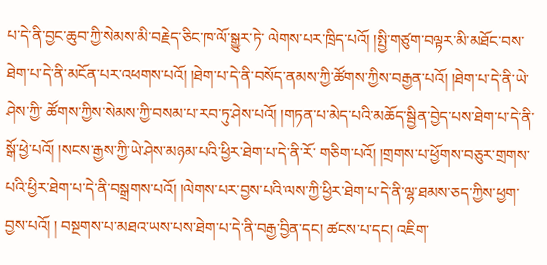པ་དེ་ནི་བྱང་ཆུབ་ཀྱི་སེམས་མི་བརྗེད་ཅིང་ཁ་ལོ་སྒྱུར་ཏེ་ ལེགས་པར་ཁྲིད་པའོ། །སྤྱི་གཙུག་བལྟར་མི་མཐོང་བས་ཐེག་པ་དེ་ནི་མངོན་པར་འཕགས་པའོ། །ཐེག་པ་དེ་ནི་བསོད་ནམས་ཀྱི་ཚོགས་ཀྱིས་བརྒྱན་པའོ། །ཐེག་པ་དེ་ནི་ཡེ་ཤེས་ཀྱི་ ཚོགས་ཀྱིས་སེམས་ཀྱི་བསམ་པ་རབ་ཏུ་ཤེས་པའོ། །གཏན་པ་མེད་པའི་མཆོད་སྦྱིན་བྱེད་པས་ཐེག་པ་དེ་ནི་སྒོ་ཕྱེ་པའོ། །སངས་རྒྱས་ཀྱི་ཡེ་ཤེས་མཉམ་པའི་ཕྱིར་ཐེག་པ་དེ་ནི་རོ་ གཅིག་པའོ། །གྲགས་པ་ཕྱོགས་བཅུར་གྲགས་པའི་ཕྱིར་ཐེག་པ་དེ་ནི་བསྒྲགས་པའོ། །ལེགས་པར་བྱས་པའི་ལས་ཀྱི་ཕྱིར་ཐེག་པ་དེ་ནི་ལྷ་ཐམས་ཅད་ཀྱིས་ཕྱག་བྱས་པའོ། ། བསྔགས་པ་མཐའ་ཡས་པས་ཐེག་པ་དེ་ནི་བརྒྱ་བྱིན་དང། ཚངས་པ་དང། འཇིག་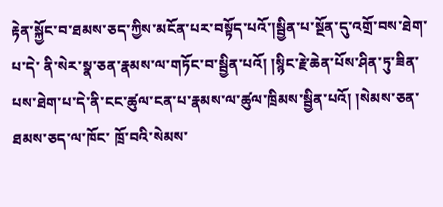རྟེན་སྐྱོང་བ་ཐམས་ཅད་ཀྱིས་མངོན་པར་བསྟོད་པའོ་།སྦྱིན་པ་སྔོན་དུ་འགྲོ་བས་ཐེག་པ་དེ་ ནི་སེར་སྣ་ཅན་རྣམས་ལ་གཏོང་བ་སྦྱིན་པའོ། །སྙིང་རྗེ་ཆེན་པོས་ཤིན་ཏུ་ཟིན་པས་ཐེག་པ་དེ་ནི་ངང་ཚུལ་ངན་པ་རྣམས་ལ་ཚུལ་ཁྲིམས་སྦྱིན་པའོ། །སེམས་ཅན་ཐམས་ཅད་ལ་ཁོང་ ཁྲོ་བའི་སེམས་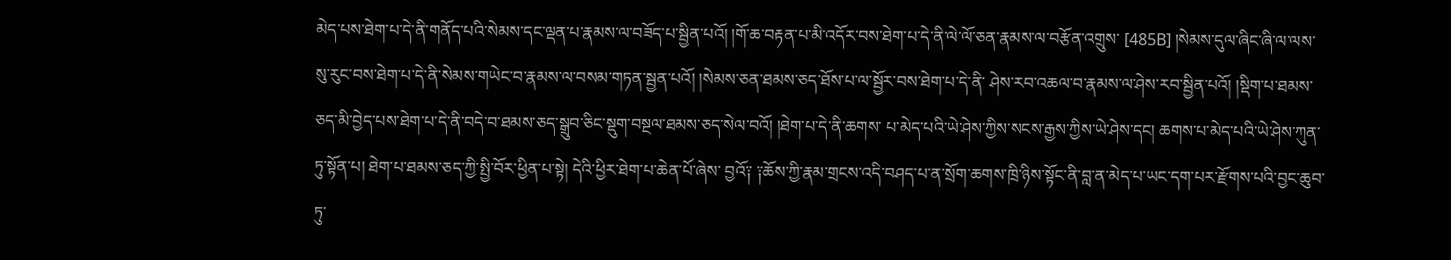མེད་པས་ཐེག་པ་དེ་ནི་གནོད་པའི་སེམས་དང་ལྡན་པ་རྣམས་ལ་བཟོད་པ་སྦྱིན་པའོ། །གོ་ཆ་བརྟན་པ་མི་འདོར་བས་ཐེག་པ་དེ་ནི་ལེ་ལོ་ཅན་རྣམས་ལ་བརྩོན་འགྲུས་ [485B] །སེམས་དུལ་ཞིང་ཞི་ལ་ལས་སུ་རུང་བས་ཐེག་པ་དེ་ནི་སེམས་གཡེང་བ་རྣམས་ལ་བསམ་གཏན་སྦྱན་པའོ། །སེམས་ཅན་ཐམས་ཅད་ཐོས་པ་ལ་སྦྱོར་བས་ཐེག་པ་དེ་ནི་ ཤེས་རབ་འཆལ་བ་རྣམས་ལ་ཤེས་རབ་སྦྱིན་པའོ། །སྡིག་པ་ཐམས་ཅད་མི་བྱེད་པས་ཐེག་པ་དེ་ནི་བདེ་བ་ཐམས་ཅད་སྒྲུབ་ཅིང་སྡུག་བསྔལ་ཐམས་ཅད་སེལ་བའོ། །ཐེག་པ་དེ་ནི་ཆགས་ པ་མེད་པའི་ཡེ་ཤེས་ཀྱིས་སངས་རྒྱས་ཀྱིས་ཡེ་ཤེས་དང། ཆགས་པ་མེད་པའི་ཡེ་ཤེས་ཀུན་ཏུ་སྟོན་པ། ཐེག་པ་ཐམས་ཅད་ཀྱི་སྤྱི་བོར་ཕྱིན་པ་སྟེ། དེའི་ཕྱིར་ཐེག་པ་ཆེན་པོ་ཞེས་ བྱའོ༑ ༑ཆོས་ཀྱི་རྣམ་གྲངས་འདི་བཤད་པ་ན་སྲོག་ཆགས་ཁྲི་ཉིས་སྟོང་ནི་བླ་ན་མེད་པ་ཡང་དག་པར་རྫོགས་པའི་བྱང་ཆུབ་ཏུ་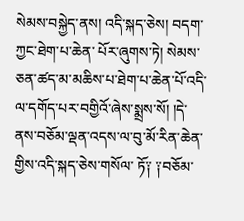སེམས་བསྐྱེད་ནས། འདི་སྐད་ཅེས། བདག་ཀྱང་ཐེག་པ་ཆེན་ པོར་ཞུགས་ཏེ། སེམས་ཅན་ཚད་མ་མཆིས་པ་ཐེག་པ་ཆེན་པོ་འདི་ལ་དགོད་པར་བགྱིའོ་ཞེས་སྨྲས་སོ། །དེ་ནས་བཅོམ་ལྡན་འདས་ལ་བུ་མོ་རིན་ཆེན་གྱིས་འདི་སྐད་ཅེས་གསོལ་ ཏོ༑ ༑བཅོམ་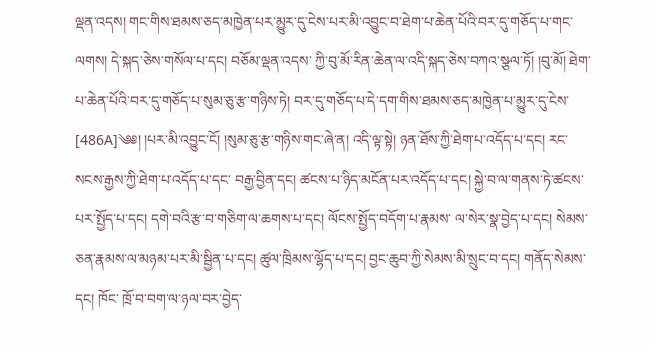ལྡན་འདས། གང་གིས་ཐམས་ཅད་མཁྱེན་པར་མྱུར་དུ་ངེས་པར་མི་འབྱུང་བ་ཐེག་པ་ཆེན་པོའི་བར་དུ་གཅོད་པ་གང་ལགས། དེ་སྐད་ཅེས་གསོལ་པ་དང། བཅོམ་ལྡན་འདས་ ཀྱི་བུ་མོ་རིན་ཆེན་ལ་འདི་སྐད་ཅེས་བཀའ་སྩལ་ཏོ། །བུ་མོ། ཐེག་པ་ཆེན་པོའི་བར་དུ་གཅོད་པ་སུམ་ཅུ་རྩ་གཉིས་ཏེ། བར་དུ་གཅོད་པ་དེ་དག་གིས་ཐམས་ཅད་མཁྱེན་པ་མྱུར་དུ་ངེས་ [486A]༄༅། །པར་མི་འབྱུང་ངོ། །སུམ་ཅུ་རྩ་གཉིས་གང་ཞེ་ན། འདི་ལྟ་སྟེ། ཉན་ཐོས་ཀྱི་ཐེག་པ་འདོད་པ་དང། རང་སངས་རྒྱས་ཀྱི་ཐེག་པ་འདོད་པ་དང་ བརྒྱ་བྱིན་དང། ཚངས་པ་ཉིད་མངོན་པར་འདོད་པ་དང། སྐྱེ་བ་ལ་གནས་ཏེ་ཚངས་པར་སྤྱོད་པ་དང། དགེ་བའི་རྩ་བ་གཅིག་ལ་ཆགས་པ་དང། ལོངས་སྤྱོད་བདོག་པ་རྣམས་ ལ་སེར་སྣ་བྱེད་པ་དང། སེམས་ཅན་རྣམས་ལ་མཉམ་པར་མི་སྦྱིན་པ་དང། ཚུལ་ཁྲིམས་ལྷོད་པ་དང། བྱང་ཆུབ་ཀྱི་སེམས་མི་སྲུང་བ་དང། གནོད་སེམས་དང། ཁོང་ ཁྲོ་བ་བག་ལ་ཉལ་བར་བྱེད་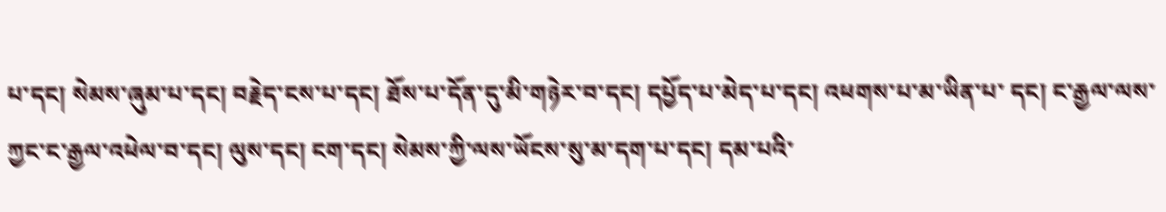པ་དང། སེམས་ཞུམ་པ་དང། བརྗེད་ངས་པ་དང། ཐོས་པ་དོན་དུ་མི་གཉེར་བ་དང། དཔྱོད་པ་མེད་པ་དང། འཕགས་པ་མ་ཡིན་པ་ དང། ང་རྒྱལ་ལས་ཀྱང་ང་རྒྱལ་འཕེལ་བ་དང། ལུས་དང། ངག་དང། སེམས་ཀྱི་ལས་ཡོངས་སུ་མ་དག་པ་དང། དམ་པའི་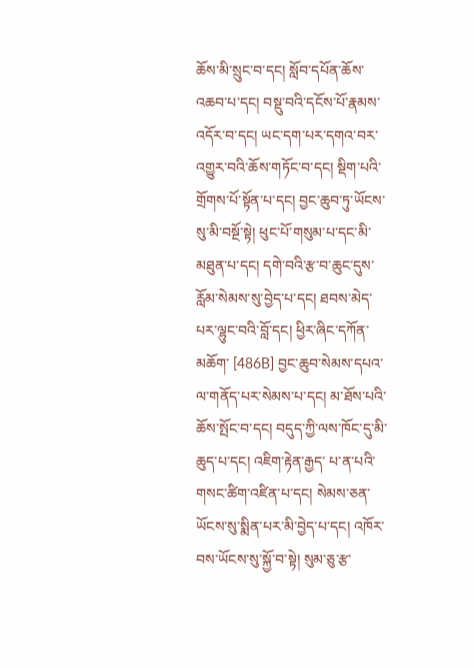ཆོས་མི་སྲུང་བ་དང། སློབ་དཔོན་ཆོས་ འཆབ་པ་དང། བསྡུ་བའི་དངོས་པོ་རྣམས་འདོར་བ་དང། ཡང་དག་པར་དགའ་བར་འགྱུར་བའི་ཆོས་གཏོང་བ་དང། སྡིག་པའི་གྲོགས་པོ་སྟོན་པ་དང། བྱང་ཆུབ་ཏུ་ཡོངས་ སུ་མི་བསྔོ་སྟེ། ཕུང་པོ་གསུམ་པ་དང་མི་མཐུན་པ་དང། དགེ་བའི་རྩ་བ་ཆུང་དུས་རློམ་སེམས་སུ་བྱེད་པ་དང། ཐབས་མེད་པར་ལྷུང་བའི་བློ་དང། ཕྱིར་ཞིང་དཀོན་མཆོག་ [486B] བྱང་ཆུབ་སེམས་དཔའ་ལ་གནོད་པར་སེམས་པ་དང། མ་ཐོས་པའི་ཆོས་སྤོང་བ་དང། བདུད་ཀྱི་ལས་ཁོང་དུ་མི་ཆུད་པ་དང། འཇིག་རྟེན་རྒྱད་ པ་ན་པའི་གསང་ཚིག་འཛིན་པ་དང། སེམས་ཅན་ཡོངས་སུ་སྨིན་པར་མི་བྱེད་པ་དང། འཁོར་བས་ཡོངས་སུ་སྐྱོ་བ་སྟེ། སུམ་ཅུ་རྩ་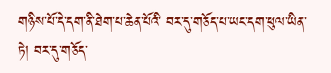གཉིས་པོ་དེ་དག་ནི་ཐེག་པ་ཆེན་པོའི་ བར་དུ་གཅོད་པ་ཡང་དག་ཕུལ་ཡིན་ཏེ། བར་དུ་གཅོད་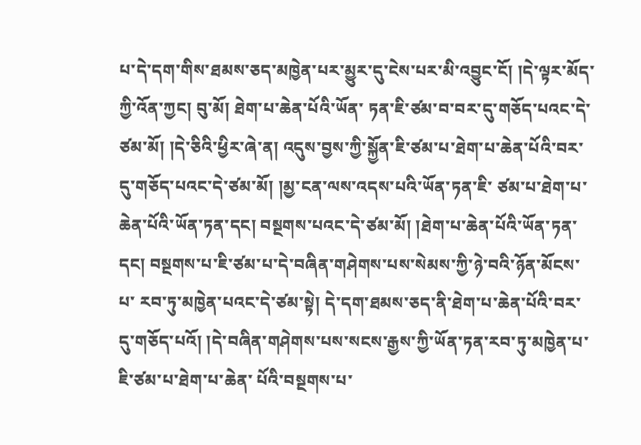པ་དེ་དག་གིས་ཐམས་ཅད་མཁྱེན་པར་མྱུར་དུ་ངེས་པར་མི་འབྱུང་ངོ། །དེ་ལྟར་མོད་ཀྱི་འོན་ཀྱང། བུ་མོ། ཐེག་པ་ཆེན་པོའི་ཡོན་ ཏན་ཇི་ཙམ་བ་བར་དུ་གཅོད་པའང་དེ་ཙམ་མོ། །དེ་ཅིའི་ཕྱིར་ཞེ་ན། འདུས་བྱས་ཀྱི་སྐྱོན་ཇི་ཙམ་པ་ཐེག་པ་ཆེན་པོའི་བར་དུ་གཅོད་པའང་དེ་ཙམ་མོ། །མྱ་ངན་ལས་འདས་པའི་ཡོན་ཏན་ཇི་ ཙམ་པ་ཐེག་པ་ཆེན་པོའི་ཡོན་ཏན་དང། བསྔགས་པའང་དེ་ཙམ་མོ། །ཐེག་པ་ཆེན་པོའི་ཡོན་ཏན་དང། བསྔགས་པ་ཇི་ཙམ་པ་དེ་བཞིན་གཤེགས་པས་སེམས་ཀྱི་ཉེ་བའི་ཉོན་མོངས་པ་ རབ་ཏུ་མཁྱེན་པའང་དེ་ཙམ་སྟེ། དེ་དག་ཐམས་ཅད་ནི་ཐེག་པ་ཆེན་པོའི་བར་དུ་གཅོད་པའོ། །དེ་བཞིན་གཤེགས་པས་སངས་རྒྱས་ཀྱི་ཡོན་ཏན་རབ་ཏུ་མཁྱེན་པ་ཇི་ཙམ་པ་ཐེག་པ་ཆེན་ པོའི་བསྔགས་པ་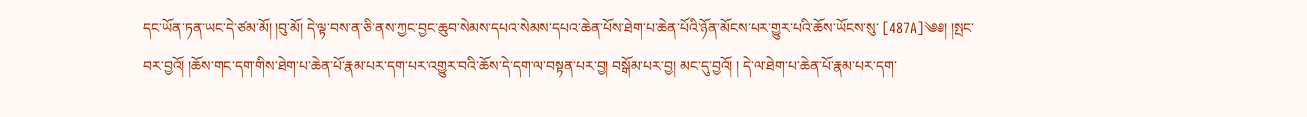དང་ཡོན་ཏན་ཡང་དེ་ཙམ་མོ། །བུ་མོ། དེ་ལྟ་བས་ན་ཅི་ནས་ཀྱང་བྱང་ཆུབ་སེམས་དཔའ་སེམས་དཔའ་ཆེན་པོས་ཐེག་པ་ཆེན་པོའི་ཉོན་མོངས་པར་གྱུར་པའི་ཆོས་ཡོངས་སུ་ [487A]༄༅། །སྤང་བར་བྱའོ། །ཆོས་གང་དག་གིས་ཐེག་པ་ཆེན་པོ་རྣམ་པར་དག་པར་འགྱུར་བའི་ཆོས་དེ་དག་ལ་བསྟན་པར་བྱ། བསྒོམ་པར་བྱ། མང་དུ་བྱའོ། ། དེ་ལ་ཐེག་པ་ཆེན་པོ་རྣམ་པར་དག་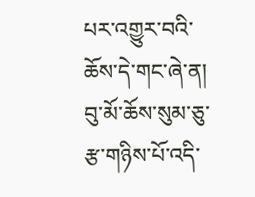པར་འགྱུར་བའི་ཆོས་དེ་གང་ཞེ་ན། བུ་མོ་ཆོས་སུམ་ཅུ་རྩ་གཉིས་པོ་འདི་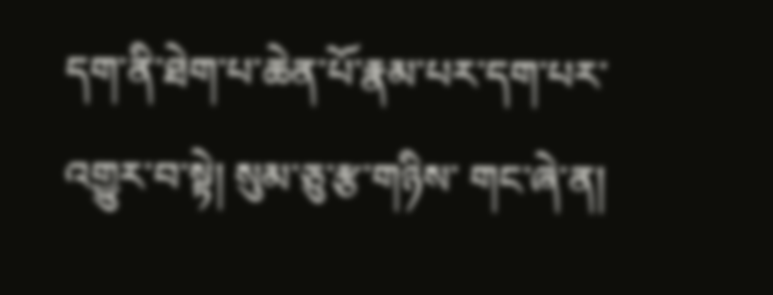དག་ནི་ཐེག་པ་ཆེན་པོ་རྣམ་པར་དག་པར་འགྱུར་བ་སྟེ། སུམ་ཅུ་རྩ་གཉིས་ གང་ཞེ་ན།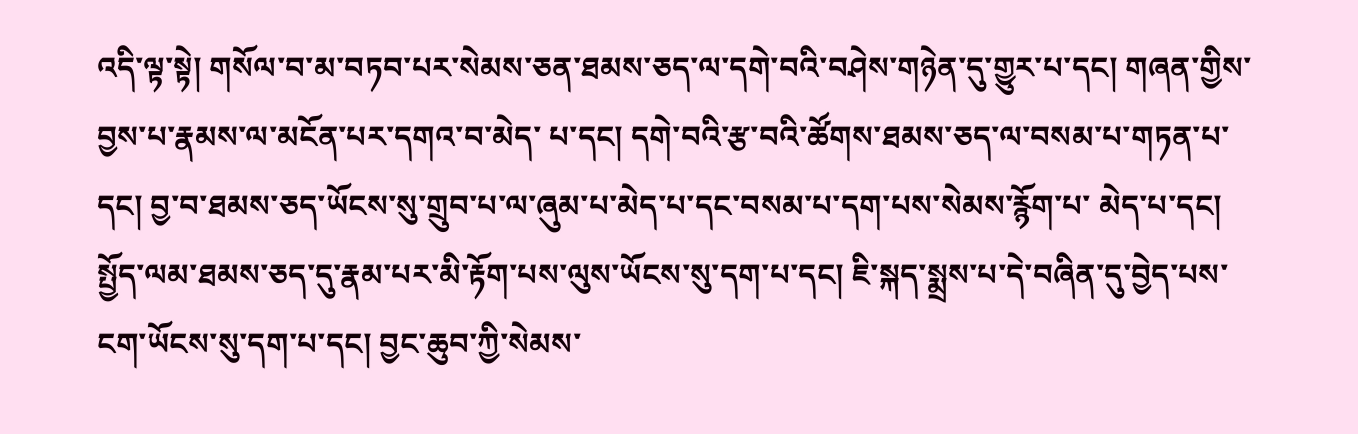འདི་ལྟ་སྟེ། གསོལ་བ་མ་བཏབ་པར་སེམས་ཅན་ཐམས་ཅད་ལ་དགེ་བའི་བཤེས་གཉེན་དུ་གྱུར་པ་དང། གཞན་གྱིས་བྱས་པ་རྣམས་ལ་མངོན་པར་དགའ་བ་མེད་ པ་དང། དགེ་བའི་རྩ་བའི་ཚོགས་ཐམས་ཅད་ལ་བསམ་པ་གཏན་པ་དང། བྱ་བ་ཐམས་ཅད་ཡོངས་སུ་གྲུབ་པ་ལ་ཞུམ་པ་མེད་པ་དང་བསམ་པ་དག་པས་སེམས་རྙོག་པ་ མེད་པ་དང། སྤྱོད་ལམ་ཐམས་ཅད་དུ་རྣམ་པར་མི་རྟོག་པས་ལུས་ཡོངས་སུ་དག་པ་དང། ཇི་སྐད་སྨྲས་པ་དེ་བཞིན་དུ་བྱེད་པས་ངག་ཡོངས་སུ་དག་པ་དང། བྱང་ཆུབ་ཀྱི་སེམས་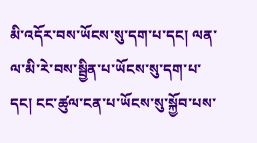མི་འདོར་བས་ཡོངས་སུ་དག་པ་དང། ལན་ལ་མི་རེ་བས་སྦྱིན་པ་ཡོངས་སུ་དག་པ་དང། ངང་ཚུལ་ངན་པ་ཡོངས་སུ་སྐྱོབ་པས་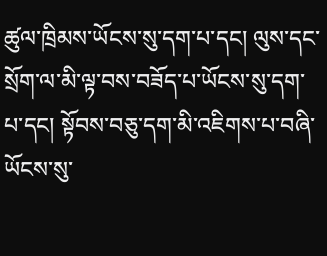ཚུལ་ཁྲིམས་ཡོངས་སུ་དག་པ་དང། ལུས་དང་ སྲོག་ལ་མི་ལྟ་བས་བཟོད་པ་ཡོངས་སུ་དག་པ་དང། སྟོབས་བཅུ་དག་མི་འཇིགས་པ་བཞི་ཡོངས་སུ་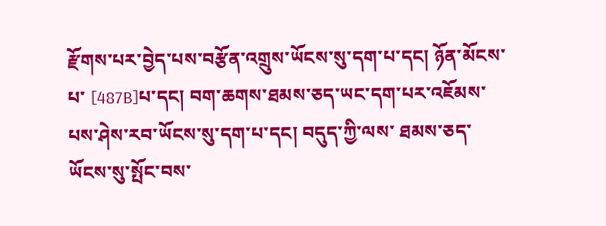རྫོགས་པར་བྱེད་པས་བརྩོན་འགྲུས་ཡོངས་སུ་དག་པ་དང། ཉོན་མོངས་པ་ [487B]པ་དང། བག་ཆགས་ཐམས་ཅད་ཡང་དག་པར་འཇོམས་པས་ཤེས་རབ་ཡོངས་སུ་དག་པ་དང། བདུད་ཀྱི་ལས་ ཐམས་ཅད་ཡོངས་སུ་སྤོང་བས་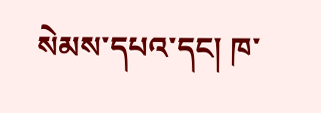སེམས་དཔའ་དང། ཁ་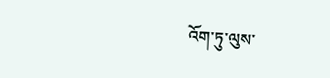འོག་ཏུ་ལུས་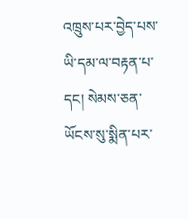འཁྲུས་པར་བྱེད་པས་ཡི་དམ་ལ་བརྟན་པ་དང། སེམས་ཅན་ཡོངས་སུ་སྨིན་པར་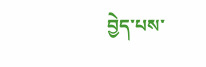བྱེད་པས་